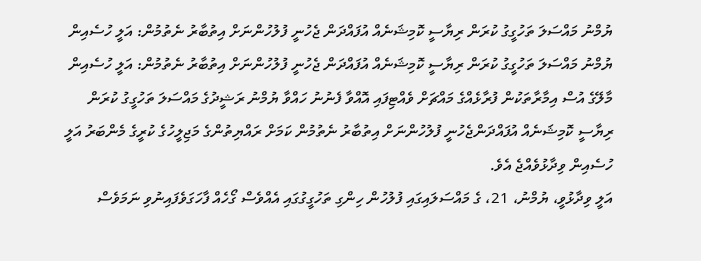ޔުމްނު މައްސަލަ ތަހުގީގު ކުރަން ރިޔާސީ ކޮމިޝަނެއް އުފައްދަން ޖެހުނީ ފުލުހުންނަށް އިތުބާރު ނެތުމުން: އަލީ ހުސެއިން ޔުމްނު މައްސަލަ ތަހުގީގު ކުރަން ރިޔާސީ ކޮމިޝަނެއް އުފައްދަން ޖެހުނީ ފުލުހުންނަށް އިތުބާރު ނެތުމުން: އަލީ ހުސެއިން
މާލޭގެ އުސް އިމާރާތަކުން ފުރާޅެއްގެ މައްޗަށް ވެއްޓިފައި އޮއްވާ ފެނުނު ހައްވާ ޔުމްނު ރަޝީދުގެ މައްސަލަ ތަހުގީގު ކުރަން ރިޔާސީ ކޮމިޝަނެއް އުފައްދަންޖެހުނީ ފުލުހުންނަށް އިތުބާރު ނެތުމުން ކަމަށް ރައްޔިތުންގެ މަޖިލީހުގެ ކުރީގެ މެންބަރު އަލީ ހުސެއިން ވިދާޅުވެއްޖެ އެވެ.
އަލީ ވިދާޅުވީ، ޔުމްނު، 21، ގެ މައްސަލައިގައި ފުލުހުން ހިންގި ތަހުގީގުގައި އެއްވެސް ގޯހެއް ފާހަގަވެފައިނުވި ނަމަވެސް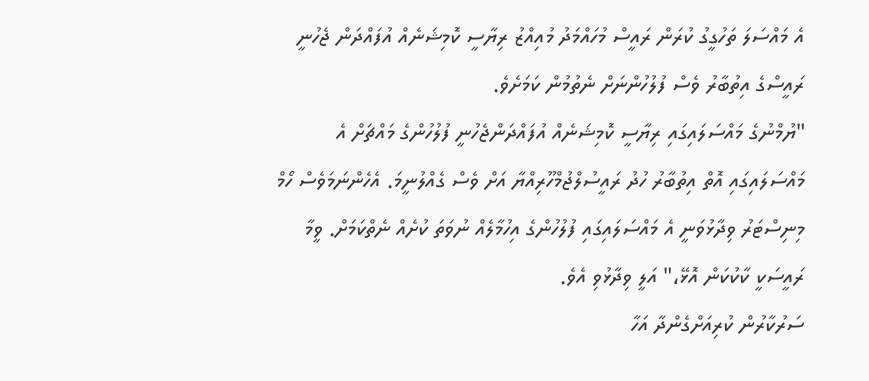އެ މައްސަލަ ތަހުގީގު ކުރަން ރައީސް މުހައްމަދު މުއިއްޒު ރިޔާސީ ކޮމިޝަނެއް އުފައްދަން ޖެހުނީ ރައީސްގެ އިތުބާރު ވެސް ފުލުހުންނަށް ނެތުމުން ކަމަށެވެ.
"ޔުމްނުގެ މައްސަލައިގައި ރިޔާސީ ކޮމިޝަނެއް އުފައްދަންޖެހުނީ ފުލުހުންގެ މައްޗަށް އެ މައްސަލައިގައި އޮތް އިތުބާރު ހުދު ރައީސުލްޖުމްހޫރިއްޔާ އަށް ވެސް ގެއްލުނީމަ. އެހެންނަމަވެސް ހޯމް މިނިސްޓަރު ވިދާޅުވަނީ އެ މައްސަލައިގައި ފުލުހުންގެ އިހުމާލެއް ނުވަތަ ކުށެއް ނެތްކަމަށް. ވީމާ ރައީސަކީ ކާކުކަން އޮޅޭ،" އަލީ ވިދާޅުވި އެވެ.
ސަރުކާރުން ކުރިއަށްގެންދާ އަހާ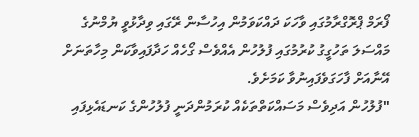ފޯރަމް ޕްރޮގްރާމުގައި ވާހަކަ ދައްކަވަމުން އިހުސާން ރޭގައި ވިދާޅުވީ ޔުމްނުގެ މައްސަލަ ތަހުގީގު ކުރުމުގައި ފުލުހުން އެއްވެސް ގޯހެއް ހަދާފައިވާކަން މިހާތަނަށް އޭނާއަށް ފާހަގަވެފައިނުވާ ކަމަށެވެ.
"ފުލުހުން އަދިވެސް މަސައްކަތްތަކެއް ކުރަމުންދަނީ ފުލުހުންގެ ކަނޑައެޅިފައި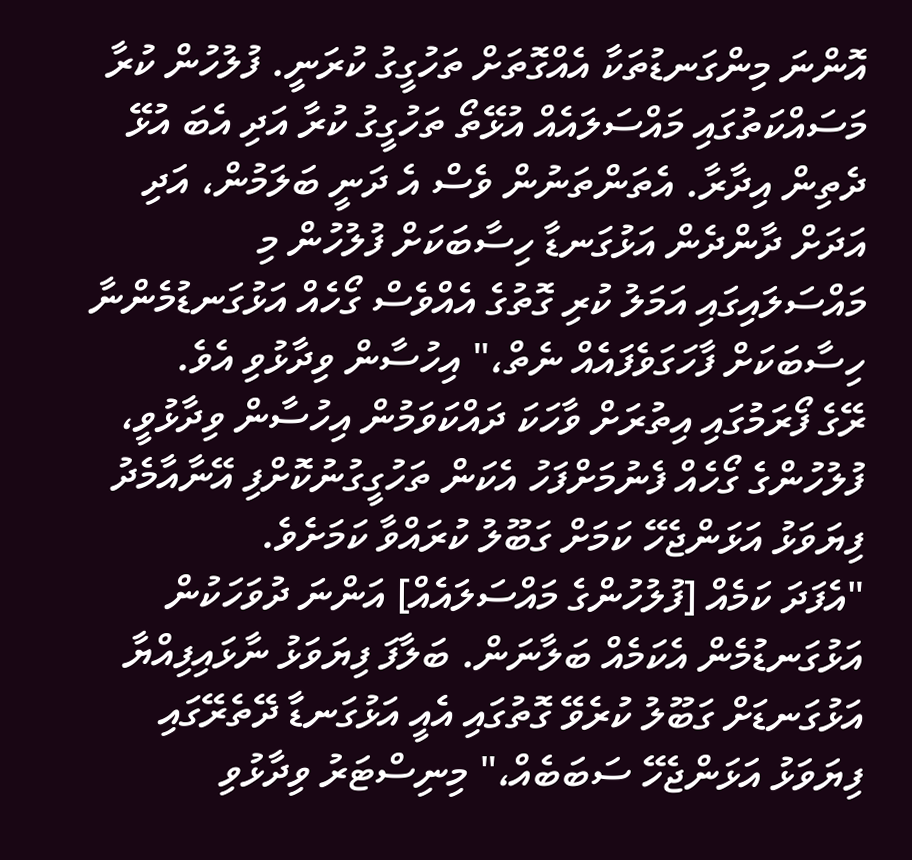އޮންނަ މިންގަނޑުތަކާ އެއްގޮތަށް ތަހުގީގު ކުރަނީ. ފުލުހުން ކުރާ މަސައްކަތުގައި މައްސަލައެއް އުޅޭތޯ ތަހުގީގު ކުރާ އަދި އެބަ އުޅޭ ދެތިން އިދާރާ. އެތަންތަނުން ވެސް އެ ދަނީ ބަލަމުން، އަދި އަދަށް ދާންދެން އަޅުގަނޑާ ހިސާބަކަށް ފުލުހުން މި މައްސަލައިގައި އަމަލު ކުރި ގޮތުގެ އެއްވެސް ގޯހެއް އަޅުގަނޑުމެންނާ ހިސާބަކަށް ފާހަގަވެފައެއް ނެތް،" އިހުސާން ވިދާޅުވި އެވެ.
ރޭގެ ފޯރަމުގައި އިތުރަށް ވާހަކަ ދައްކަވަމުން އިހުސާން ވިދާޅުވީ، ފުލުހުންގެ ގޯހެއް ފެނުމަށްފަހު އެކަން ތަހުގީގުނުކޮށްފި އޭނާއާމެދު ފިޔަވަޅު އަޅަންޖެހޭ ކަމަށް ގަބޫލު ކުރައްވާ ކަމަށެވެ.
"އެފަދަ ކަމެއް [ފުލުހުންގެ މައްސަލައެއް] އަންނަ ދުވަހަކުން އަޅުގަނޑުމެން އެކަމެއް ބަލާނަން. ބަލާފަ ފިޔަވަޅު ނާޅައިފިއްޔާ އަޅުގަނޑަށް ގަބޫލު ކުރެވޭ ގޮތުގައި އެއީ އަޅުގަނޑާ ދޭތެރޭގައި ފިޔަވަޅު އަޅަންޖެހޭ ސަބަބެއް،" މިނިސްޓަރު ވިދާޅުވި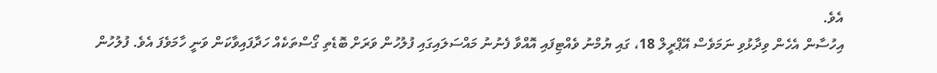އެވެ.
އިހުސާން އެހެން ވިދާޅުވި ނަމަވެސް އޭޕްރީލް 18، ގައި ޔުމްނު ވެއްޓިފައި އޮއްވާ ފެނުނު މައްސަލައިގައި ފުލުހުން ވަރަށް ބޮޑެތި ގޯސްތަކެއް ހަދާފައިވާކަން ވަނީ ހާމަވެފަ އެވެ. ފުލުހުން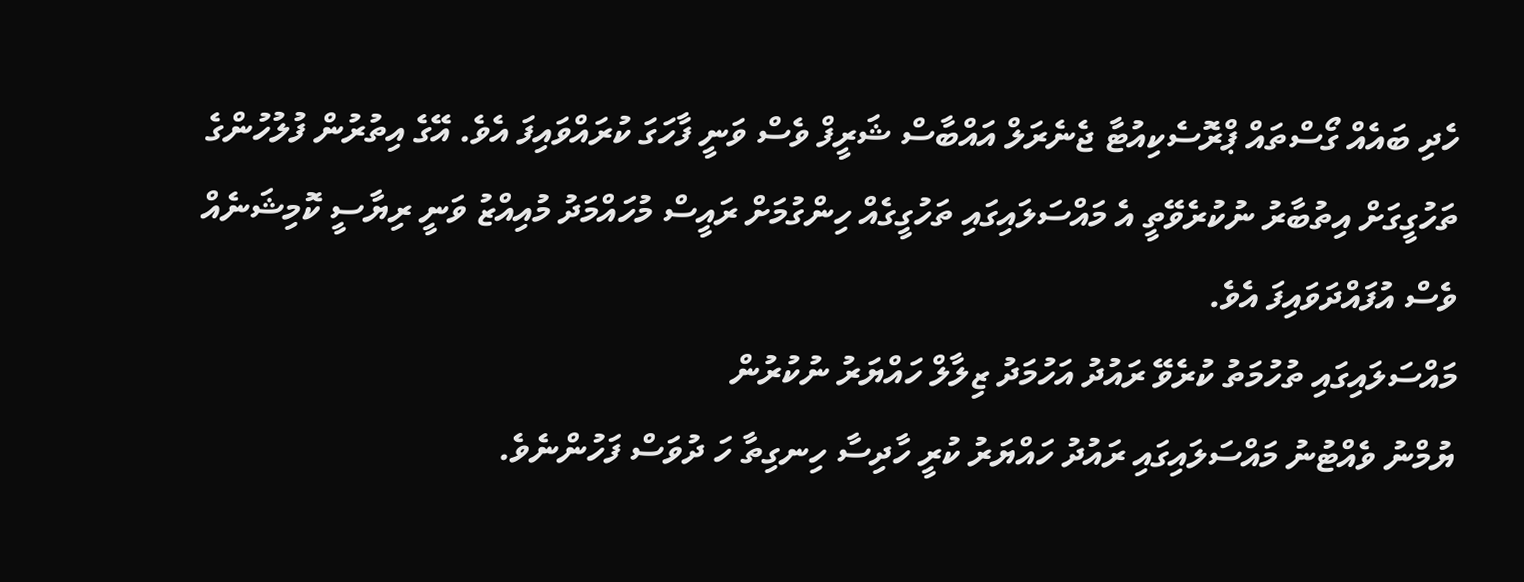ހެދި ބައެއް ގޯސްތައް ޕްރޮސެކިއުޓާ ޖެނެރަލް އައްބާސް ޝަރީފް ވެސް ވަނީ ފާހަގަ ކުރައްވައިފަ އެވެ. އޭގެ އިތުރުން ފުލުހުންގެ ތަހުގީގަށް އިތުބާރު ނުކުރެވޭތީ އެ މައްސަލައިގައި ތަހުގީގެއް ހިންގުމަށް ރައީސް މުހައްމަދު މުއިއްޒު ވަނީ ރިޔާސީ ކޮމިޝަނެއް ވެސް އުފައްދަވައިފަ އެވެ.
މައްސަލައިގައި ތުހުމަތު ކުރެވޭ ރައުދު އަހުމަދު ޒިލާލް ހައްޔަރު ނުކުރުން
ޔުމްނު ވެއްޓުނު މައްސަލައިގައި ރައުދު ހައްޔަރު ކުރީ ހާދިސާ ހިނގިތާ ހަ ދުވަސް ފަހުންނެވެ.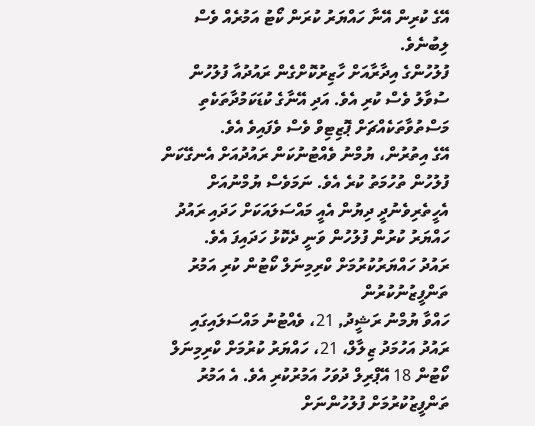އޭގެ ކުރިން އޭނާ ހައްޔަރު ކުރަން ކޯޓު އަމުރެއް ވެސް ލިބުނެވެ.
ފުލުހުންގެ އިދާރާއަށް ހާޒިރުކޮށްގެން ރައުދުއާ ފުލުހުން ސުވާލު ވެސް ކުރި އެވެ. އަދި އޭނާގެ ކުޑަކަމުދާތަކެތި މަސްތުވާތަކެއްޗަށް ޕޮޒިޓިވް ވެސް ވެފައިވެ އެވެ.
އޭގެ އިތުރުން، ޔުމްނު ވެއްޓުނުކަން ރައުދުއަށް އެނގޭކަން ފުލުހުން ތުހުމަތު ކުރެ އެވެ. ނަމަވެސް ޔުމްނުއަށް އެހީތެރިވެނުދީ ދިޔުން އެއީ މައްސަލައަކަށް ހަދައި ރައުދު ހައްޔަރު ކުރުން ފުލުހުން ވަނީ ދެކޮޅު ހަދައިފަ އެވެ.
ރައުދު ހައްޔަރުކުރުމަށް ކްރިމިނަލް ކޯޓުން ކުރި އަމުރު ތަންފީޒުނުކުރުން
ހައްވާ ޔުމްނު ރަޝީދު, 21، ވެއްޓުނު މައްސަލައިގައި ރައުދު އަހުމަދު ޒިލާލް، 21، ހައްޔަރު ކުރުމަށް ކްރިމިނަލް ކޯޓުން 18 އޭޕްރިލް ދުވަހު އަމުރުކުރި އެވެ. އެ އަމުރު ތަންފީޒުކުރުމަށް ފުލުހުންނަށް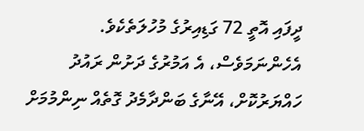ދީފައި އޮތީ 72 ގަޑިއިރުގެ މުހުލަތެކެވެ. އެހެންނަމަވެސް، އެ އަމުރުގެ ދަށުން ރައުދު ހައްޔަރުކޮށް، އޭނާގެ ބަންދާމެދު ގޮތެއް ނިންމުމަށް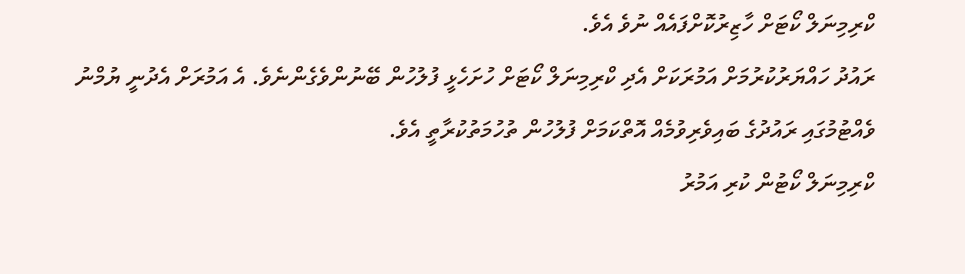ކްރިމިނަލް ކޯޓަށް ހާޒިރުކޮށްފައެއް ނުވެ އެވެ.
ރައުދު ހައްޔަރުކުރުމަށް އަމުރަކަށް އެދި ކްރިމިނަލް ކޯޓަށް ހުށަހެޅީ ފުލުހުން ބޭނުންވެގެންނެވެ. އެ އަމުރަށް އެދުނީ ޔުމްނު ވެއްޓުމުގައި ރައުދުގެ ބައިވެރިވުމެއް އޮތްކަމަށް ފުލުހުން ތުހުމަތުކުރާތީ އެވެ.
ކްރިމިނަލް ކޯޓުން ކުރި އަމުރު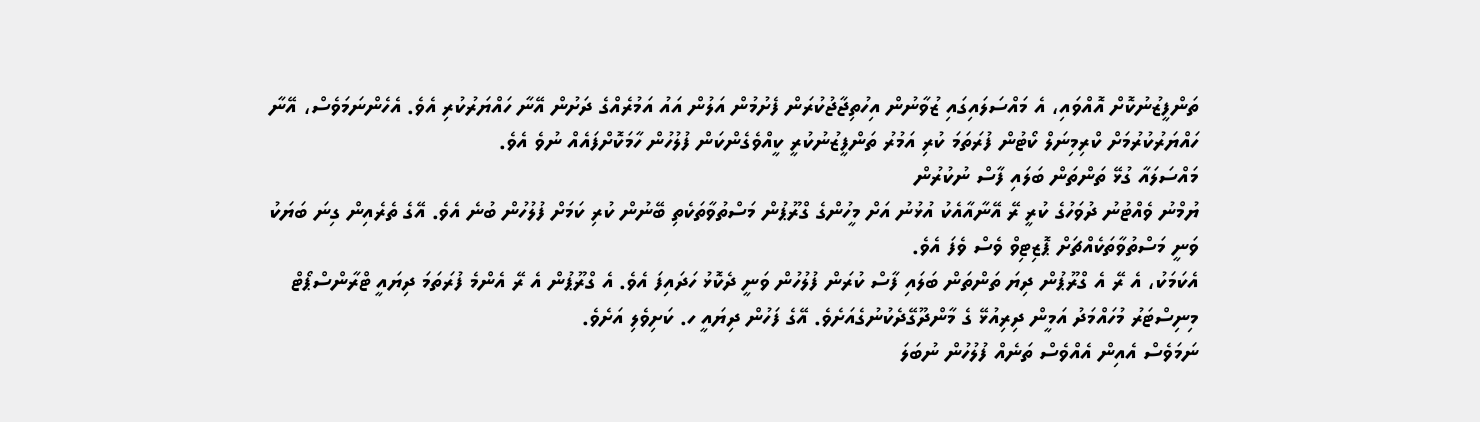ތަންފީޒުނުކޮށް އޮއްވައި، އެ މައްސަލައިގައި ޒުވާނުން އިހުތިޖާޖުކުރަން ފެށުމުން އަލުން އައު އަމުރެއްގެ ދަށުން އޭނާ ހައްޔަރުކުރި އެވެ. އެހެންނަމަވެސް، އޭނާ ހައްޔަރުކުރުމަށް ކްރިމިނަލް ކޯޓުން ފުރަތަމަ ކުރި އަމުރު ތަންފީޒުނުކުރީ ކީއްވެގެންކަން ފުލުހުން ހާމަކޮށްފައެއް ނުވެ އެވެ.
މައްސަލައާ ގުޅޭ ތަންތަން ބަލައި ފާސް ނުކުރުން
ޔުމްނު ވެއްޓުނު ދުވަހުގެ ކުރީ ރޭ އޭނާއާއެކު އުޅުނު އަށް މީހުންގެ ގްރޫޕުން މަސްތުވާތަކެތި ބޭނުން ކުރި ކަމަށް ފުލުހުން ބުނެ އެވެ. އޭގެ ތެރެއިން ގިނަ ބަޔަކު ވަނީ މަސްތުވާތަކެއްޗަށް ޕޮޒިޓިވް ވެސް ވެފަ އެވެ.
އެކަމަކު، އެ ރޭ އެ ގްރޫޕުން ދިޔަ ތަންތަން ބަލައި ފާސް ކުރަން ފުލުހުން ވަނީ ދެކޮޅު ހަދައިފަ އެވެ. އެ ގްރޫޕުން އެ ރޭ އެންމެ ފުރަތަމަ ދިޔައީ ޓްރާންސްޕޯޓް މިނިސްޓަރު މުހައްމަދު އަމީން ދިރިއުޅޭ ގެ މާންދޫގޭދެކުނުގެއަށެވެ. އޭގެ ފަހުން ދިޔައީ ހ. ކަށިވެލި އަށެވެ.
ނަމަވެސް އެއިން އެއްވެސް ތަނެއް ފުލުހުން ނުބަލަ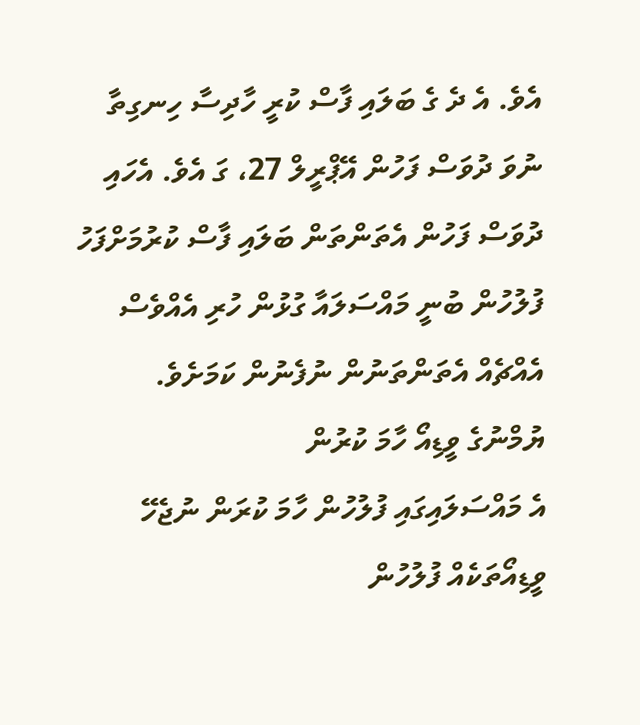އެވެ. އެ ދެ ގެ ބަލައި ފާސް ކުރީ ހާދިސާ ހިނގިތާ ނުވަ ދުވަސް ފަހުން އޭޕްރީލް 27، ގަ އެވެ. އެހައި ދުވަސް ފަހުން އެތަންތަން ބަލައި ފާސް ކުރުމަށްފަހު ފުލުހުން ބުނީ މައްސަލައާ ގުޅުން ހުރި އެއްވެސް އެއްޗެއް އެތަންތަނުން ނުފެނުން ކަމަށެވެ.
ޔުމްނުގެ ވީޑިއޯ ހާމަ ކުރުން
އެ މައްސަލައިގައި ފުލުހުން ހާމަ ކުރަން ނުޖެހޭ ވީޑިއޯތަކެއް ފުލުހުން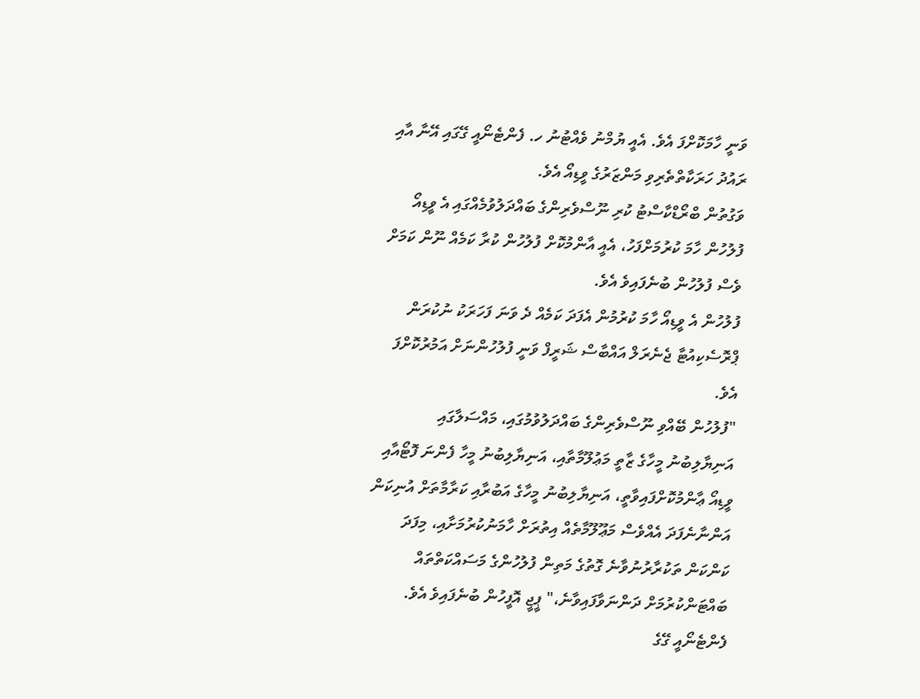ވަނީ ހާމަކޮށްފަ އެވެ. އެއީ ޔުމްނު ވެއްޓުނު ހ. ފެންޓެނޯއީ ގޭގައި އޭނާ އާއި ރައުދު ހަރަކާތްތެރިވި މަންޒަރުގެ ވީޑިއޯ އެވެ.
ވަގުތުން ބްރޯޑްކާސްޓު ކުރި ނޫސްވެރިންގެ ބައްދަލުވުމެއްގައި އެ ވީޑިއޯ ފުލުހުން ހާމަ ކުރުމަށްފަހު، އެއީ އާންމުކޮށް ފުލުހުން ކުރާ ކަމެއް ނޫން ކަމަށް ވެސް ފުލުހުން ބުނެފައިވެ އެވެ.
ފުލުހުން އެ ވީޑިއޯ ހާމަ ކުރުމުން އެފަދަ ކަމެއް ދެ ވަނަ ފަހަރަކު ނުކުރަން ޕްރޮސެކިއުޓާ ޖެނެރަލް އައްބާސް ޝަރީފް ވަނީ ފުލުހުންނަށް އަމުރުކޮށްފަ އެވެ.
"ފުލުހުން ބޭއްވި ނޫސްވެރިންގެ ބައްދަލުވުމުގައި، މައްސަލާގައި އަނިޔާލިބުނު މީހާގެ ޒާތީ މަޢުލޫމާތާއި، އަނިޔާލިބުނު މީހާ ފެންނަ ފޮޓޯއާއި ވީޑިއޯ ޢާންމުކޮށްފައިވާތީ، އަނިޔާލިބުނު މީހާގެ އަބުރާއި ކަރާމާތަށް އުނިކަން އަންނާނެފަދަ އެއްވެސް މަޢޫލޫމާތެއް އިތުރަށް ހާމަނުކުރުމަށާއި، މިފަދަ ކަންކަން ތަކުރާރުނުވާނެ ގޮތުގެ މަތިން ފުލުހުންގެ މަސައްކަތްތައް ބައްޓަންކުރުމަށް ދަންނަވާފައިވާނެ،" ޕީޖީ އޮފީހުން ބުނެފައިވެ އެވެ.
ފެންޓެނޯއީ ގޭގެ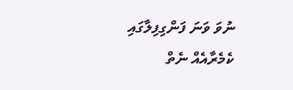ނުވަ ވަނަ ފަންގިފިލާގައި ކެމެރާއެއް ނެތް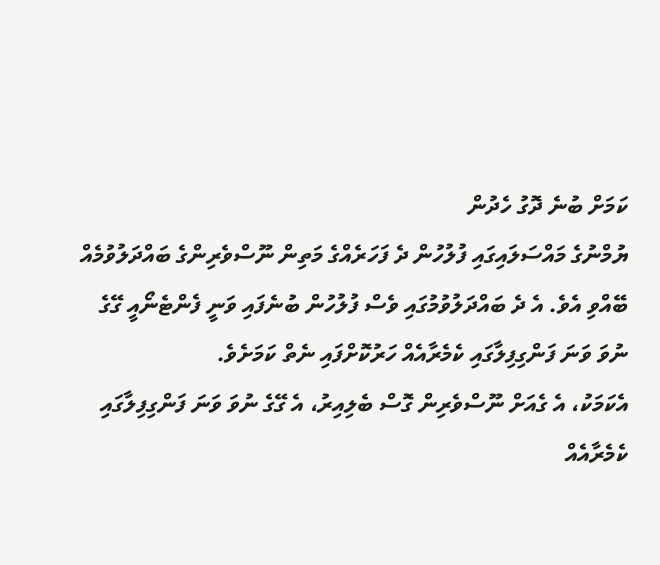ކަމަށް ބުނެ ދޮގު ހެދުން
ޔުމްނުގެ މައްސަލައިގައި ފުލުހުން ދެ ފަހަރެއްގެ މަތިން ނޫސްވެރިންގެ ބައްދަލުވުމެއް ބޭއްވި އެވެ. އެ ދެ ބައްދަލުވުމުގައި ވެސް ފުލުހުން ބުނެފައި ވަނީ ފެންޓެނޯއީ ގޭގެ ނުވަ ވަނަ ފަންގިފިލާގައި ކެމެރާއެއް ހަރުކޮށްފައި ނެތް ކަމަށެވެ.
އެކަމަކު، އެ ގެއަށް ނޫސްވެރިން ގޮސް ބެލިއިރު، އެ ގޭގެ ނުވަ ވަނަ ފަންގިފިލާގައި ކެމެރާއެއް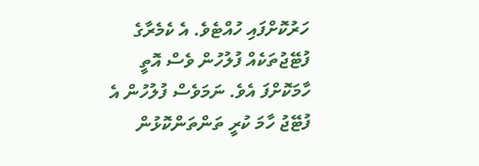ހަރުކޮށްފައި ހުއްޓެވެ. އެ ކެމެރާގެ ފުޓޭޖުތަކެއް ފުލުހުން ވެސް އޮތީ ހާމަކޮށްފަ އެވެ. ނަމަވެސް ފުލުހުން އެ ފުޓޭޖު ހާމަ ކުރީ ތަންތަންކޮޅުން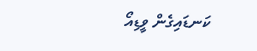ކަނޑައިގެން ވީޑިއޯ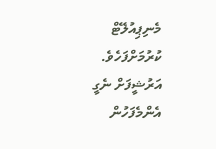މެނިޕިއުލޭޓް ކުރުމަށްފަހެވެ.
އަރުޝީފަށް ނެގީ
އެންމެފަހުން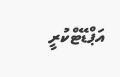އަޕްޑޭޓްކުރީ